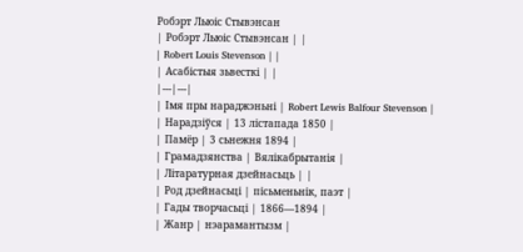Робэрт Льюіс Стывэнсан
| Робэрт Льюіс Стывэнсан | |
| Robert Louis Stevenson | |
| Асабістыя зьвесткі | |
|---|---|
| Імя пры нараджэньні | Robert Lewis Balfour Stevenson |
| Нарадзіўся | 13 лістапада 1850 |
| Памёр | 3 сьнежня 1894 |
| Грамадзянства | Вялікабрытанія |
| Літаратурная дзейнасьць | |
| Род дзейнасьці | пісьменьнік, паэт |
| Гады творчасьці | 1866—1894 |
| Жанр | нэарамантызм |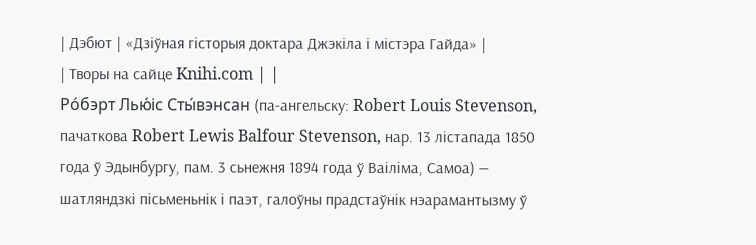| Дэбют | «Дзіўная гісторыя доктара Джэкіла і містэра Гайда» |
| Творы на сайце Knihi.com | |
Ро́бэрт Лью́іс Сты́вэнсан (па-ангельску: Robert Louis Stevenson, пачаткова Robert Lewis Balfour Stevenson, нар. 13 лістапада 1850 года ў Эдынбургу, пам. 3 сьнежня 1894 года ў Ваіліма, Самоа) — шатляндзкі пісьменьнік і паэт, галоўны прадстаўнік нэарамантызму ў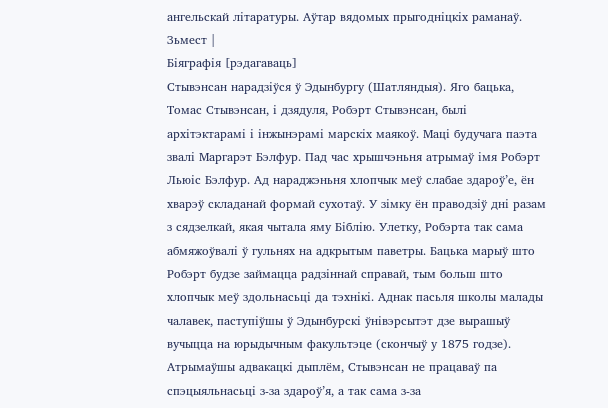ангельскай літаратуры. Аўтар вядомых прыгодніцкіх раманаў.
Зьмест |
Біяграфія [рэдагаваць]
Стывэнсан нарадзіўся ў Эдынбургу (Шатляндыя). Яго бацька, Томас Стывэнсан, і дзядуля, Робэрт Стывэнсан, былі архітэктарамі і інжынэрамі марскіх маякоў. Маці будучага паэта звалі Маргарэт Бэлфур. Пад час хрышчэньня атрымаў імя Робэрт Льюіс Бэлфур. Ад нараджэньня хлопчык меў слабае здароў’е, ён хварэў складанай формай сухотаў. У зімку ён праводзіў дні разам з сядзелкай, якая чытала яму Біблію. Улетку, Робэрта так сама абмяжоўвалі ў гульнях на адкрытым паветры. Бацька марыў што Робэрт будзе займацца радзіннай справай, тым больш што хлопчык меў здольнасьці да тэхнікі. Аднак пасьля школы малады чалавек, паступіўшы ў Эдынбурскі ўнівэрсытэт дзе вырашыў вучыцца на юрыдычным факультэце (скончыў у 1875 годзе). Атрымаўшы адвакацкі дыплём, Стывэнсан не працаваў па спэцыяльнасьці з-за здароў’я, а так сама з-за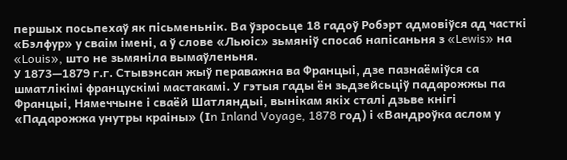першых посьпехаў як пісьменьнік. Ва ўзросьце 18 гадоў Робэрт адмовіўся ад часткі «Бэлфур» у сваім імені, а ў слове «Льюіс» зьмяніў спосаб напісаньня з «Lewis» на «Louis», што не зьмяніла вымаўленьня.
У 1873—1879 г.г. Стывэнсан жыў пераважна ва Францыі, дзе пазнаёміўся са шматлікімі францускімі мастакамі. У гэтыя гады ён зьдзейсьціў падарожжы па Францыі, Нямеччыне і сваёй Шатляндыі, вынікам якіх сталі дзьве кнігі «Падарожжа унутры краіны» (Іn Inland Voyage, 1878 год) і «Вандроўка аслом у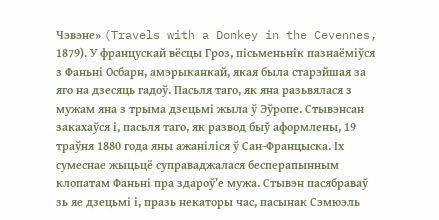Чэвэне» (Travels with a Donkey in the Cevennes, 1879). У францускай вёсцы Гроз, пісьменьнік пазнаёміўся з Фаньні Осбарн, амэрыканкай, якая была старэйшая за яго на дзесяць гадоў. Пасьля таго, як яна разьвялася з мужам яна з трыма дзецьмі жыла ў Эўропе. Стывэнсан закахаўся і, пасьля таго, як развод быў аформлены, 19 траўня 1880 года яны ажаніліся ў Сан-Францыска. Іх сумеснае жыцьцё суправаджалася бесперапынным клопатам Фаньні пра здароў’е мужа. Стывэн пасябраваў зь яе дзецьмі і, празь некаторы час, пасынак Сэмюэль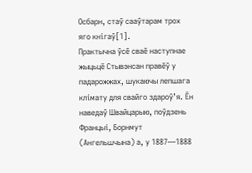Осбарн, стаў сааўтарам трох яго кнігаў[1].
Практычна ўсё сваё наступнае жыцьцё Стывэнсан правёў у падарожжах, шукаючы лепшага клімату для свайго здароў’я. Ён наведаў Швайцарыю, поўдзень Францыі, Борнмут (Ангельшчына) а, у 1887—1888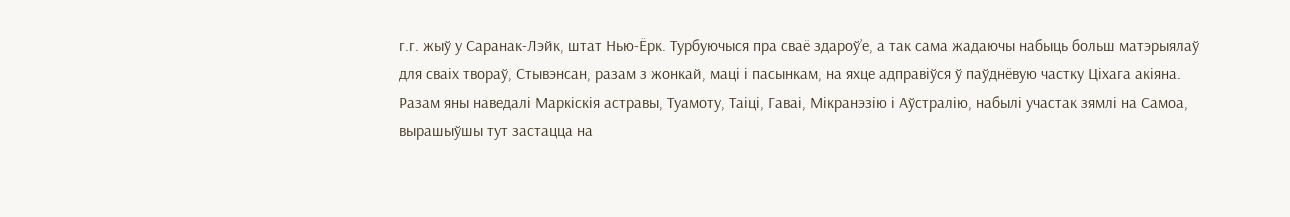г.г. жыў у Саранак-Лэйк, штат Нью-Ёрк. Турбуючыся пра сваё здароў’е, а так сама жадаючы набыць больш матэрыялаў для сваіх твораў, Стывэнсан, разам з жонкай, маці і пасынкам, на яхце адправіўся ў паўднёвую частку Ціхага акіяна. Разам яны наведалі Маркіскія астравы, Туамоту, Таіці, Гаваі, Мікранэзію і Аўстралію, набылі участак зямлі на Самоа, вырашыўшы тут застацца на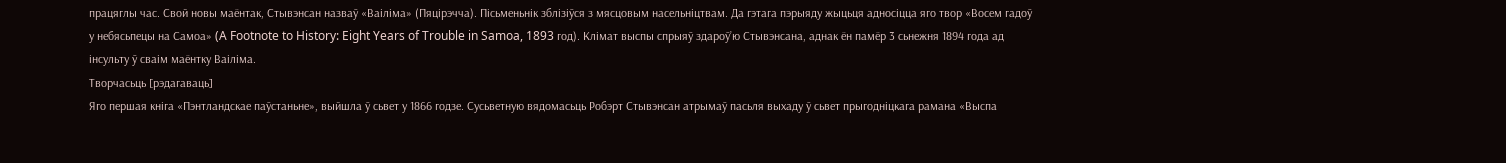працяглы час. Свой новы маёнтак, Стывэнсан назваў «Ваіліма» (Пяцірэчча). Пісьменьнік зблізіўся з мясцовым насельніцтвам. Да гэтага пэрыяду жыцьця адносіцца яго твор «Восем гадоў у небясьпецы на Самоа» (A Footnote to History: Eight Years of Trouble in Samoa, 1893 год). Клімат выспы спрыяў здароў’ю Стывэнсана, аднак ён памёр 3 сьнежня 1894 года ад інсульту ў сваім маёнтку Ваіліма.
Творчасьць [рэдагаваць]
Яго першая кніга «Пэнтландскае паўстаньне», выйшла ў сьвет у 1866 годзе. Сусьветную вядомасьць Робэрт Стывэнсан атрымаў пасьля выхаду ў сьвет прыгодніцкага рамана «Выспа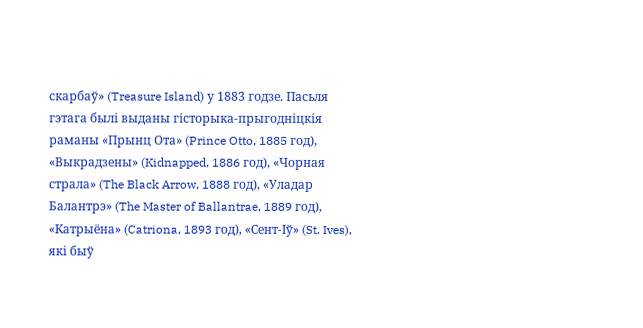скарбаў» (Treasure Island) у 1883 годзе. Пасьля гэтага былі выданы гісторыка-прыгодніцкія раманы «Прынц Ота» (Prince Otto, 1885 год), «Выкрадзены» (Kidnapped, 1886 год), «Чорная страла» (The Black Arrow, 1888 год), «Уладар Балантрэ» (The Master of Ballantrae, 1889 год), «Катрыёна» (Catriona, 1893 год), «Сент-Іў» (St. Ives), які быў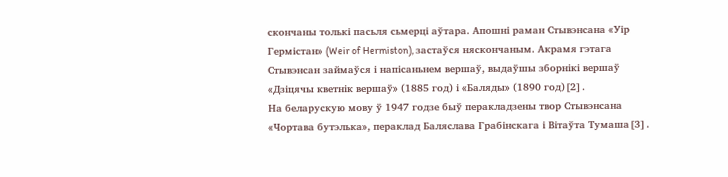скончаны толькі пасьля сьмерці аўтара. Апошні раман Стывэнсана «Уір Гермістан» (Weir of Hermiston), застаўся няскончаным. Акрамя гэтага Стывэнсан займаўся і напісаньнем вершаў, выдаўшы зборнікі вершаў «Дзіцячы кветнік вершаў» (1885 год) і «Баляды» (1890 год)[2].
На беларускую мову ў 1947 годзе быў перакладзены твор Стывэнсана «Чортава бутэлька», пераклад Баляслава Грабінскага і Вітаўта Тумаша[3].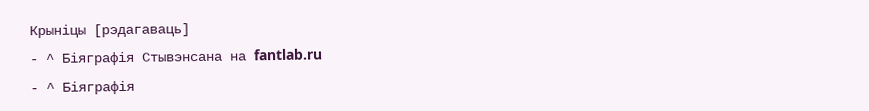Крыніцы [рэдагаваць]
- ^ Біяграфія Стывэнсана на fantlab.ru
- ^ Біяграфія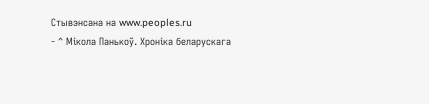Стывэнсана на www.peoples.ru
- ^ Мікола Панькоў. Хроніка беларускага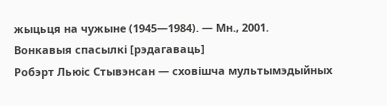жыцьця на чужыне (1945—1984). — Мн., 2001.
Вонкавыя спасылкі [рэдагаваць]
Робэрт Льюіс Стывэнсан — сховішча мультымэдыйных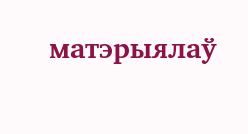матэрыялаў